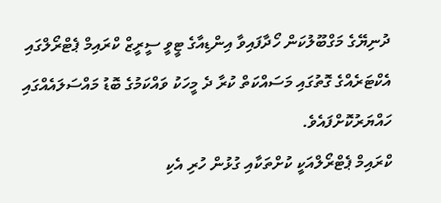ދުނިޔޭގެ މަގްބޫލުކަން ހޯދާފައިވާ އިންޑިއާގެ ޓީވީ ސީރީޒް ކްރައިމް ޕެޓްރޯލްގައި އެކްޓަރެއްގެ ގޮތުގައި މަސައްކަތް ކުރާ ދެ މީހަކު ވައްކަމުގެ ބޮޑު މައްސަލައެއްގައި ހައްޔަރުކޮށްފައެވެ.
ކްރައިމް ޕެޓްރޯލްއަކީ ކުށްތަކާއި ގުޅުން ހުރި އެކި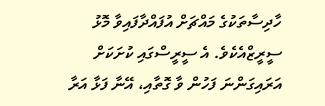ހާދިސާތަކުގެ މައްޗަށް އުފައްދާފައިވާ މޮޅު ސީރީޒްއެކެވެ. އެ ސީރީސްގައި ކުށަކަށް އަރައިގަންނަ ފަހުން ވާ ގޮތާއި، އޭނާ ފަޅާ އަރާ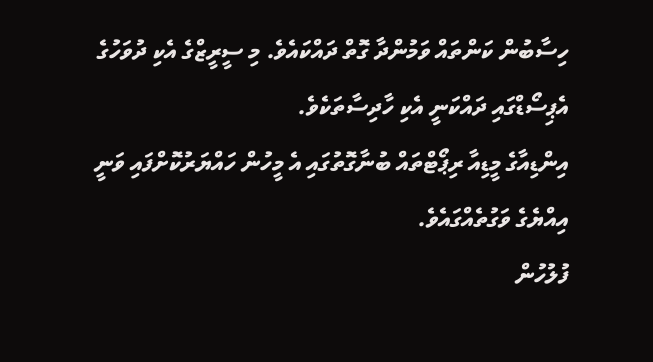ހިސާބުން ކަންތައް ވަމުންދާ ގޮތް ދައްކައެވެ. މި ސީރީޒްގެ އެކި ދުވަހުގެ އެޕިސޯޑްގައި ދައްކަނީ އެކި ހާދިސާތަކެވެ.
އިންޑިއާގެ މީޑިއާ ރިޕޯޓްތައް ބުނާގޮތުގައި އެ މީހުން ހައްޔަރުކޮށްފައި ވަނީ އިއްޔެގެ ވަގުތެއްގައެވެ.
ފުލުހުން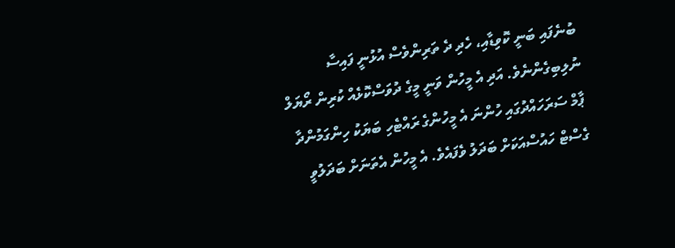ބުނެފައި ބަނީ ކޮވިޑާއި، ހެދި ދެ ތަރިންވެސް އުޅުނީ ފައިސާ ނުލިބިގެންނެވެ. އަދި އެ މީހުން ވަނީ މީގެ ދުވަސްކޮޅެއް ކުރިން ރޯޔަލް ޕާމް ސަރަހައްދުގައި ހުންނަ އެ މީހުންގެ ރައްޓެހި ބަޔަކު ހިންގަމުންދާ ގެސްޓް ހައުސްއަކަށް ބަދަލު ވެފައެވެ. އެ މީހުން އެތަނަށް ބަދަލުވީ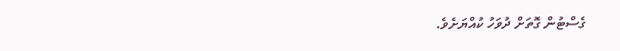ގެސްޓުން ގޮތަށް ދުވަހު ކުއްޔަށެވެ.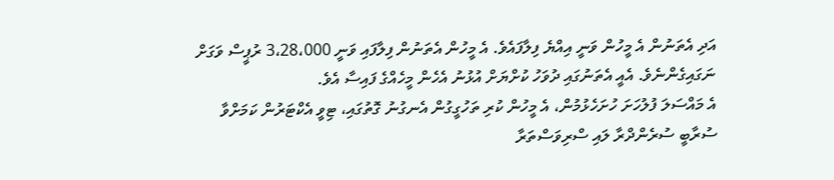އަދި އެތަނުން އެ މީހުން ވަނީ އިއްޔެ ފިލާފައެވެ. އެ މީހުން އެތަނުން ފިލާފައި ވަނީ 3،28،000 ރުޕީސް ވަގަށް ނަގައިގެންނެވެ. އެއީ އެތަނުގައި ދުވަހު ކުށްޔަށް އުޅުނު އެހެން މީހެއްގެ ފައިސާ އެވެ.
އެ މައްސަލަ ފުލުހަށަ ހުށަހެޅުމުން، އެ މީހުން ކުރި ތަހުގީގުން އެނގުނު ގޮތުގައި، ޓިވީ އެކްޓަރުން ކަމަށްވާ ސުރާބީ ސުރެންދްރާ ލައި ސްރިވަސްތަރާ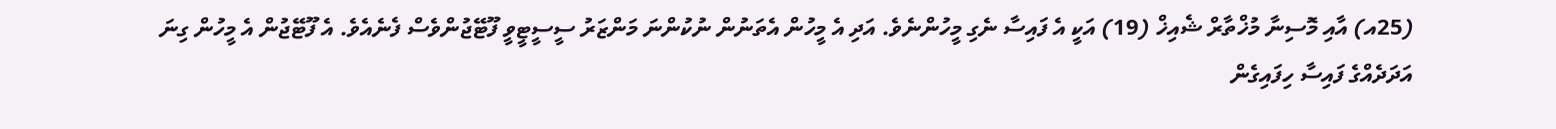(25އ) އާއި މޮސިނާ މުޚްތާރް ޝެއިޚް (19) އަކީ އެ ފައިސާ ނެގި މީހުންނެވެ. އަދި އެ މީހުން އެތަނުން ނުކުންނަ މަންޒަރު ސީސީޓީވީ ފޫޓޭޖުންވެސް ފެނެއެވެ. އެ ފޫޓޭޖުން އެ މީހުން ގިނަ އަދަދެއްގެ ފައިސާ ހިފައިގެން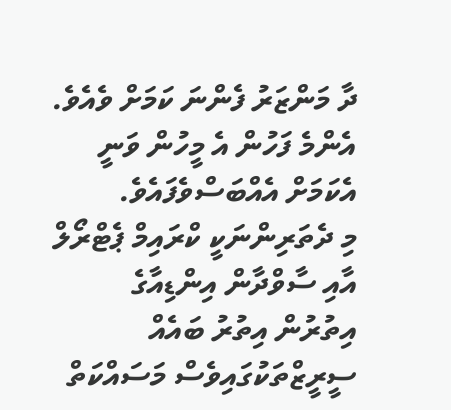ދާ މަންޒަރު ފެންނަ ކަމަށް ވެއެވެ. އެންމެ ފަހުން އެ މީހުން ވަނީ އެކަމަށް އެއްބަސްވެފައެވެ.
މި ދެތަރިންނަކީ ކްރައިމް ޕެޓްރޯލް އާއި ސާވްދާން އިންޑިއާގެ އިތުރުން އިތުރު ބައެއް ސީރީޒްތަކުގައިވެސް މަސައްކަތް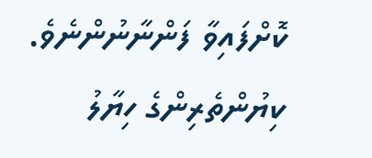ކޮށްފައިވާ ފަންނާނުންނެވެ.
ކިޔުންތެރިންގެ ހިޔާލު